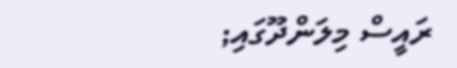ރައީސް މިލަންދޫގައި;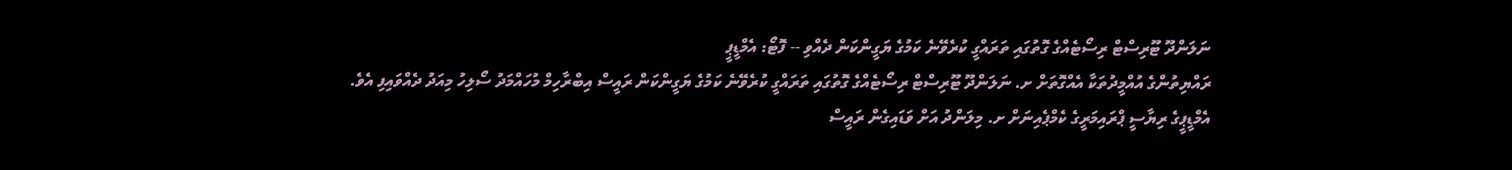ނަލަންދޫ ޓޫރިސްޓް ރިސޯޓެއްގެ ގޮތުގައި ތަރައްގީ ކުރެވޭނެ ކަމުގެ ޔަގީންކަން ދެއްވި -- ފޮޓޯ: އެމްޑީޕީ
ރައްޔިތުންގެ އުއްމީދުތަކާ އެއްގޮތަށް ށ. ނަލަންދޫ ޓޫރިސްޓް ރިސޯޓެއްގެ ގޮތުގައި ތަރައްގީ ކުރެވޭނެ ކަމުގެ ޔަގީންކަން ރައީސް އިބްރާހިމް މުހައްމަދު ސޯލިހު މިއަދު ދެއްވައިފި އެވެ.
އެމްޑީޕީގެ ރިޔާސީ ޕްރައިމަރީގެ ކެމްޕެއިނަށް ށ. މިލަންދު އަށް ވަޑައިގެން ރައީސް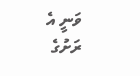ވަނީ އެ ރަށުގެ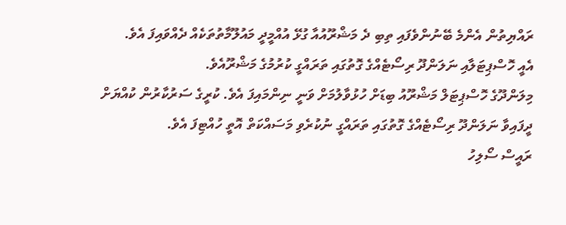ރައްޔިތުން އެންމެ ބޭނުންވެފައި ތިބި ދެ މަޝްރޫއުއާ ގުޅޭ އުއްމީދީ މައުލޫމާތުތަކެއް ދެއްވައިފަ އެވެ.
އެއީ ހޮސްޕިޓަލާއި ނަލަންދޫ ރިސޯޓެއްގެ ގޮތުގައި ތަރައްގީ ކުރުމުގެ މަޝްރޫއެވެ.
މިލަންދޫގެ ހޮސްޕިޓަލް މަޝްރޫއު ބިޑަށް ހުޅުވާލުމަށް ވަނީ ނިންމައިފަ އެވެ. ކުރީގެ ސަރުކާރުން ކުއްޔަށް ދީފައިވާ ނަލަންދޫ ރިސޯޓެއްގެ ގޮތުގައި ތަރައްގީ ނުކުރެވި މަސައްކަތް އޮތީ ހުއްޓިފަ އެވެ.
ރައީސް ސޯލިހު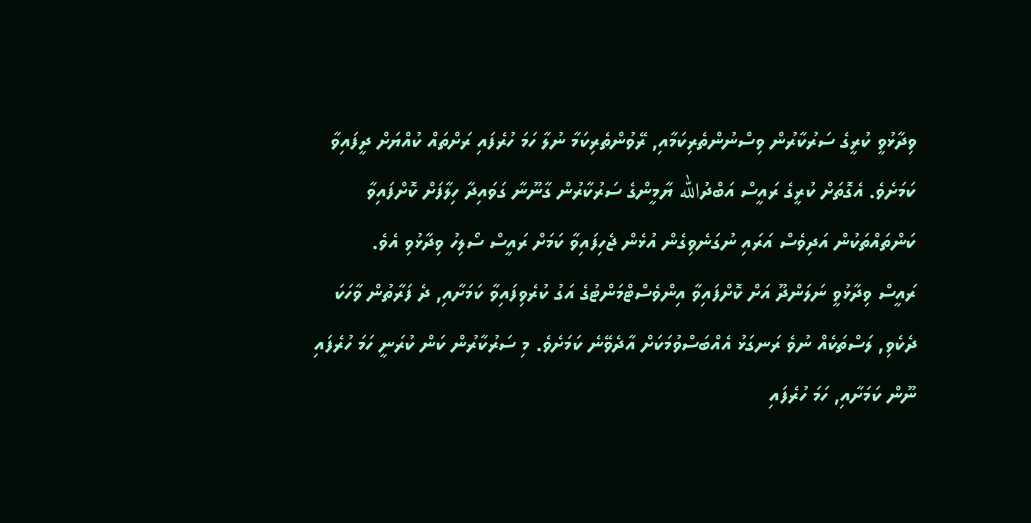ވިދާޅުވީ ކުރީގެ ސަރުކާރުން ވިސްނުންތެރިކަމާއި, ރޭވުންތެރިކަމާ ނުލާ ހަމަ ހުރެފައި ރަށްތައް ކުއްޔަށް ދީފައިވާ ކަމަށެވެ. އެގޮތަށް ކުރީގެ ރައީސް އަބްދުالله ޔާމީންގެ ސަރުކާރުން ގާނޫނާ ގަވައިދާ ހިލާފަށް ކޮށްފައިވާ ކަންތައްތަކުން އަދިވެސް އަރައި ނުގަނެވިގެން އުޅެން ޖެހިފައިވާ ކަމަށް ރައީސް ސޯލިހު ވިދާޅުވި އެވެ.
ރައީސް ވިދާޅުވީ ނަލަންދޫ އަށް ކޮށްފައިވާ އިންވެސްޓްމަންޓުގެ އަގު ކުރެވިފައިވާ ކަމަށާއި, ދެ ފަރާތުން ވާހަކަ ދެކެވި, ލަސްތަކެއް ނުވެ ރަނގަޅު އެއްބަސްވުމަކަށް އާދެވޭނެ ކަމަށެވެ. މި ސަރުކާރުން ކަން ކުރަނީ ހަމަ ހުރެފައި ނޫން ކަމަށާއި, ހަމަ ހުރެފައި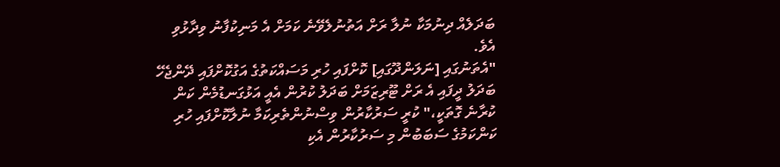ބަދަލެއް ދިނުމަކާ ނުލާ ރަށް އަތުނުލެވޭނެ ކަމަށް އެ މަނިކުފާނު ވިދާޅުވި އެވެ.
"އެތަނުގައި [ނަލަންދޫގައި] ކޮށްފައި ހުރި މަސައްކަތުގެ އަގުކޮށްފައި ދޭންޖެހޭ ބަދަލު ދީފައި އެ ރަށް ޓޫރިޒަމަށް ބަދަލު ކުރުން އެއީ އަޅުގަނޑުމެން ކަން ކުރާނެ ގޮތަކީ،" ކުރީ ސަރުކާރުން ވިސްނުންތެރިކަމާ ނުލާކޮށްފައި ހުރި ކަންކަމުގެ ސަބަބުން މި ސަރުކާރުން އެކި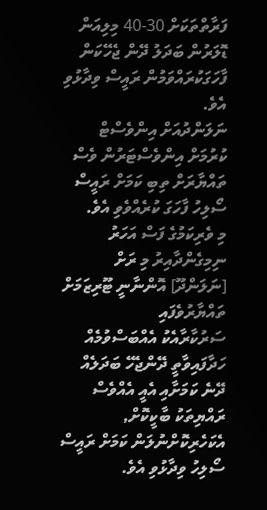ފަރާތްތަކަށް 30-40 މިލިއަން ޑޮލަރުން ބަދަލު ދޭން ޖެހޭކަން ފާހަގަކުރައްވަމުން ރައީސް ވިދާޅުވި އެވެ.
ނަލަންދުއަށް އިންވެސްޓް ކުރުމަށް އިންވެސްޓަރުން ވެސް ތައްޔާރަށް ތިބި ކަމަށް ރައީސް ސޯލިހު ފާހަގަ ކުރެއްވެވި އެވެ.
މި ވެރިކަމުގެ ފަސް އަހަރު ނިމިގެންދާއިރު މި ރަށް [ނަލަންދޫ] އޮންނާނީ ޓޫރިޒަމަށް ތައްޔާރުވެފައި
ސަރުކާރާއެކު އެއްބަސްވުމެއް ހަދާފައިވާތީ ދޭންޖެހޭ ބަދަލެއް ދޭނެ ކަމަށާއި އެއީ އެއްވެސް ރައްޔިތަކު ބާކީކޮށް, އެކަހެރިކޮށްނުލަން ކަމަށް ރައީސް ސޯލިހު ވިދާޅުވި އެވެ.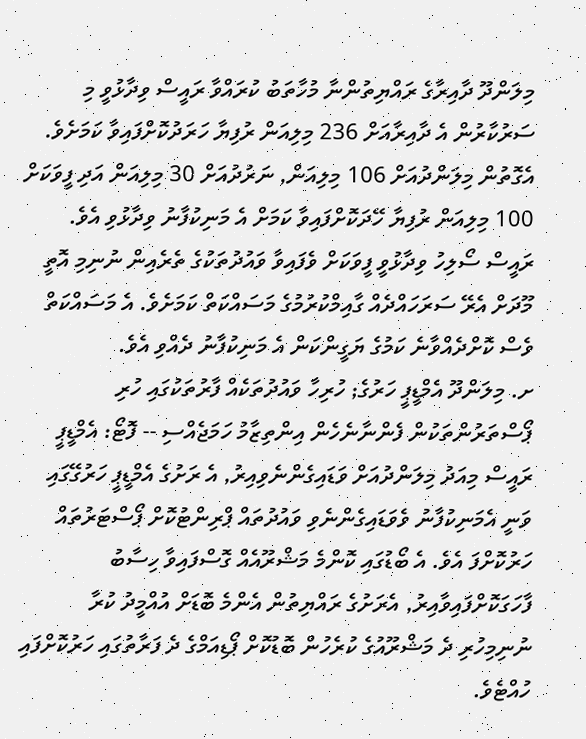މިލަންދޫ ދާއިރާގެ ރައްޔިތުންނާ މުހާތަބު ކުރައްވާ ރައީސް ވިދާޅުވީ މި ސަރުކާރުން އެ ދާއިރާއަށް 236 މިލިއަން ރުފިޔާ ހަރަދުކޮށްފައިވާ ކަމަށެވެ. އެގޮތުން މިލަންދުއަށް 106 މިލިއަން, ނަރުދުއަށް 30 މިލިއަން އަދި ފީވަކަށް 100 މިލިއަން ރުފިޔާ ހޭދަކޮށްފައިވާ ކަމަށް އެ މަނިކުފާނު ވިދާޅުވި އެވެ.
ރައީސް ސޯލިހު ވިދާޅުވީ ފީވަކަށް ވެފައިވާ ވައުދުތަކުގެ ތެރެއިން ނުނިމި އޮތީ މޫދަށް އެރޭ ސަރަހައްދެއް ގާއިމްކުރުމުގެ މަސައްކަތް ކަމަށެވެ. އެ މަސައްކަތް ވެސް ކޮށްދެއްވާނެ ކަމުގެ ޔަގީންކަން އެ މަނިކުފާނު ދެއްވި އެވެ.
ށ. މިލަންދޫ އެމްޑީޕީ ހަރުގެ; ހުރިހާ ވައުދުތަކެއް ފާރުތަކުގައި ހުރި ޕޯސްތަރުންތަކުން ފެންނާނެހެން އިންތިޒާމު ހަމަޖެއްސި -- ފޮޓޯ: އެމްޑީޕީ
ރައީސް މިއަދު މިލަންދުއަށް ވަޑައިގެންނެވިއިރު, އެ ރަށުގެ އެމްޑީޕީ ހަރުގޭގައި ވަނީ އެމަނިކުފާނު ވެވަޑައިގެންނެވި ވައުދުތައް ޕްރިންޓުކޮށް ޕޯސްޓަރުތައް ހަރުކޮށްފަ އެވެ. އެ ބޯޑުގައި ކޮންމެ މަޝްރޫއެއް ގޮސްފައިވާ ހިސާބު ފާހަގަކޮށްފައިވާއިރު, އެރަށުގެ ރައްޔިތުން އެންމެ ބޮޑަށް އުއްމީދު ކުރާ ނުނިމިހުރި ދެ މަޝްރޫއުގެ ކުރެހުން ބޮޑުކޮށް ޕޯޑިއަމްގެ ދެ ފަރާތުގައި ހަރުކޮށްފައި ހުއްޓެވެ.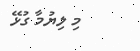މި ލިޔުމާ ގުޅޭ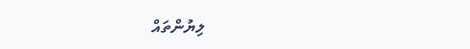ލިޔުންތައް